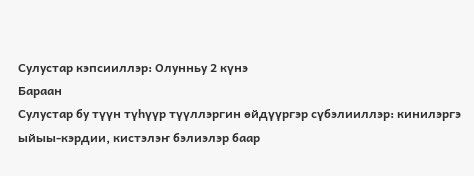Сулустар кэпсииллэр: Олунньу 2 күнэ
Бараан
Сулустар бу түүн түһүүр түүллэргин өйдүүргэр сүбэлииллэр: кинилэргэ ыйыы-кэрдии, кистэлэҥ бэлиэлэр баар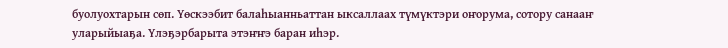буолуохтарын сөп. Үөскээбит балаһыанньаттан ыксаллаах түмүктэри оҥорума, сотору санааҥ уларыйыаҕа. Үлэҕэрбарыта этэҥҥэ баран иһэр.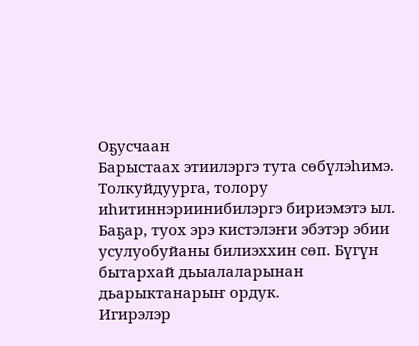Оҕусчаан
Барыстаах этиилэргэ тута сөбүлэһимэ. Толкуйдуурга, толору иһитиннэриинибилэргэ бириэмэтэ ыл. Баҕар, туох эрэ кистэлэҥи эбэтэр эбии усулуобуйаны билиэххин сөп. Бүгүн бытархай дьыалаларынан дьарыктанарыҥ ордук.
Игирэлэр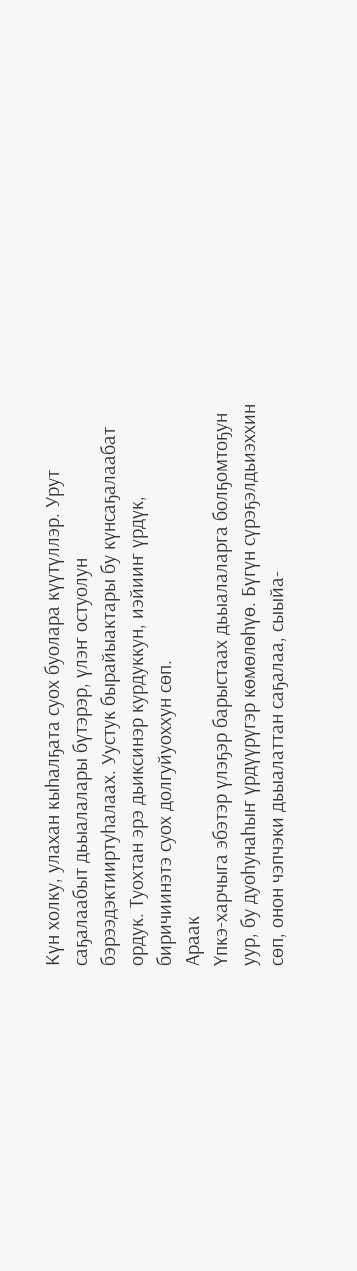Күн холку, улахан кыһалҕата суох буолара күүтүллэр. Урут саҕалаабыт дьыалалары бүтэрэр, үлэҥ остуолун бэрээдэктииртуһалаах. Уустук бырайыактары бу күнсаҕалаабат ордук. Туохтан эрэ дьиксинэр курдуккун, иэйииҥ үрдүк, биричиинэтэ суох долгуйуоххун сөп.
Араак
Үпкэ-харчыга эбэтэр үлэҕэр барыстаах дьыалаларга болҕомтоҕун уур, бу дуоһунаһыҥ үрдүүрүгэр көмөлөһүө. Бүгүн сүрэҕэлдьиэххин сөп, онон чэпчэки дьыалаттан саҕалаа, сыыйа-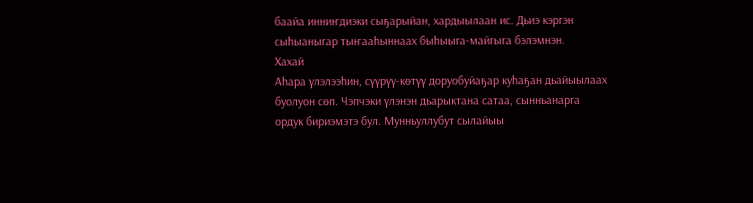баайа инниҥдиэки сыҕарыйан, хардыылаан ис. Дьиэ кэргэн сыһыаныгар тыҥааһыннаах быһыыга-майгыга бэлэмнэн.
Хахай
Аһара үлэлээһин, сүүрүү-көтүү доруобуйаҕар куһаҕан дьайыылаах буолуон сөп. Чэпчэки үлэнэн дьарыктана сатаа, сынньанарга ордук бириэмэтэ бул. Мунньуллубут сылайыы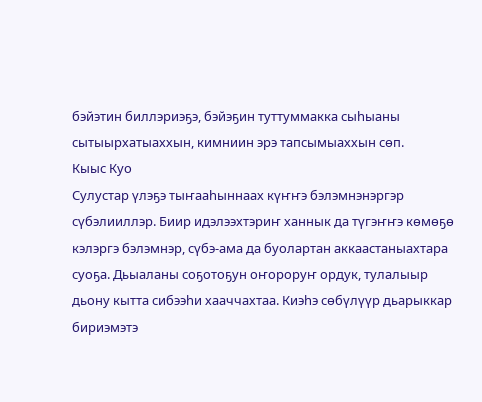бэйэтин биллэриэҕэ, бэйэҕин туттуммакка сыһыаны сытыырхатыаххын, кимниин эрэ тапсымыаххын сөп.
Кыыс Куо
Сулустар үлэҕэ тыҥааһыннаах күҥҥэ бэлэмнэнэргэр сүбэлииллэр. Биир идэлээхтэриҥ ханнык да түгэҥҥэ көмөҕө кэлэргэ бэлэмнэр, сүбэ-ама да буолартан аккаастаныахтара суоҕа. Дьыаланы соҕотоҕун оҥороруҥ ордук, тулалыыр дьону кытта сибээһи хааччахтаа. Киэһэ сөбүлүүр дьарыккар бириэмэтэ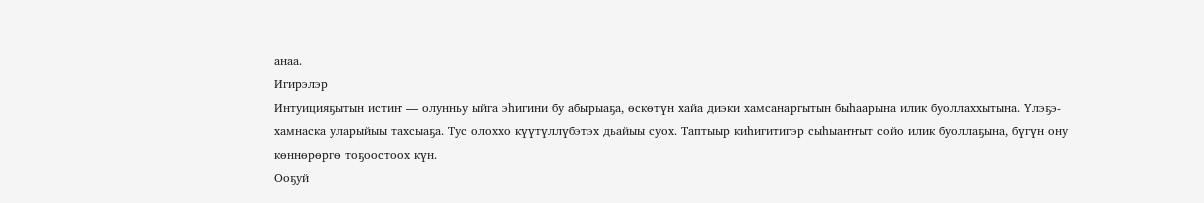анаа.
Игирэлэр
Интуицияҕытын истиҥ — олунньу ыйга эһигини бу абырыаҕа, өскөтүн хайа диэки хамсанаргытын быһаарына илик буоллаххытына. Үлэҕэ-хамнаска уларыйыы тахсыаҕа. Тус олоххо күүтүллүбэтэх дьайыы суох. Таптыыр киһигитигэр сыһыаҥҥыт сойо илик буоллаҕына, бүгүн ону көннөрөргө тоҕоостоох күн.
Ооҕуй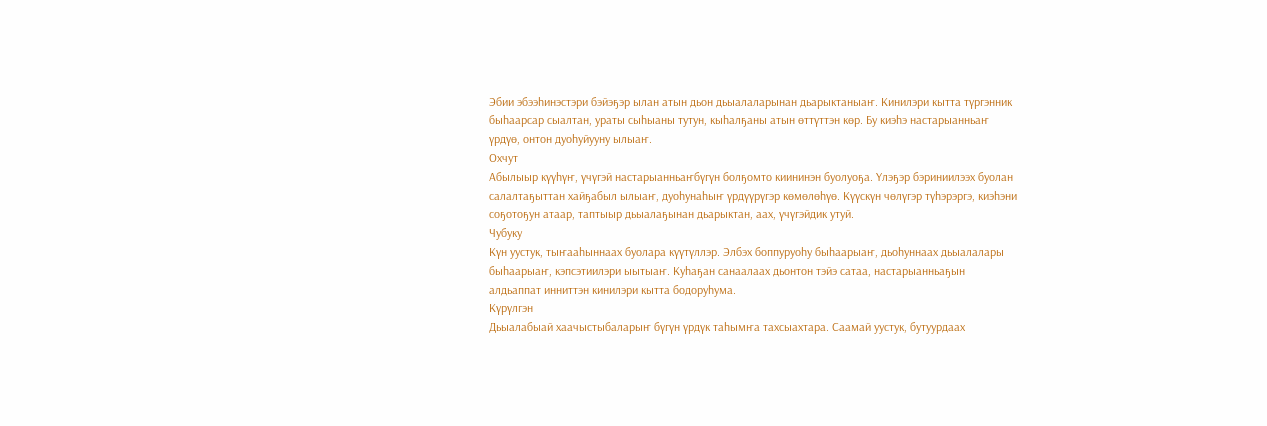Эбии эбээһинэстэри бэйэҕэр ылан атын дьон дьыалаларынан дьарыктаныаҥ. Кинилэри кытта түргэнник быһаарсар сыалтан, ураты сыһыаны тутун, кыһалҕаны атын өттүттэн көр. Бу киэһэ настарыанньаҥ үрдүө, онтон дуоһуйууну ылыаҥ.
Охчут
Абылыыр күүһүҥ, үчүгэй настарыанньаҥбүгүн болҕомто киининэн буолуоҕа. Үлэҕэр бэриниилээх буолан салалтаҕыттан хайҕабыл ылыаҥ, дуоһунаһыҥ үрдүүрүгэр көмөлөһүө. Күүскүн чөлүгэр түһэрэргэ, киэһэни соҕотоҕун атаар, таптыыр дьыалаҕынан дьарыктан, аах, үчүгэйдик утуй.
Чубуку
Күн уустук, тыҥааһыннаах буолара күүтүллэр. Элбэх боппуруоһу быһаарыаҥ, дьоһуннаах дьыалалары быһаарыаҥ, кэпсэтиилэри ыытыаҥ. Куһаҕан санаалаах дьонтон тэйэ сатаа, настарыанньаҕын алдьаппат инниттэн кинилэри кытта бодоруһума.
Күрүлгэн
Дьыалабыай хаачыстыбаларыҥ бүгүн үрдүк таһымҥа тахсыахтара. Саамай уустук, бутуурдаах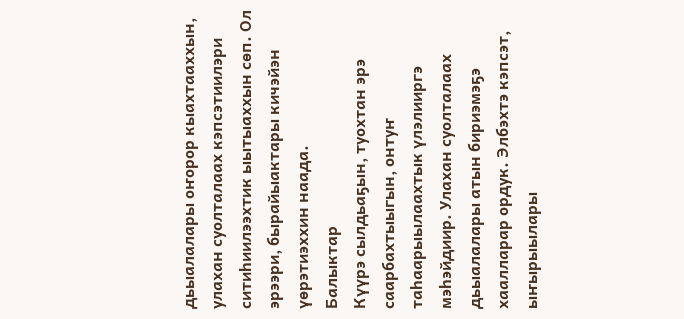дьыалалары оҥорор кыахтааххын, улахан суолталаах кэпсэтиилэри ситиһиилээхтик ыытыаххын сөп. Ол эрээри, бырайыактары кичэйэн үөрэтиэххин наада.
Балыктар
Күүрэ сылдьаҕын, туохтан эрэ саарбахтыыгын, онтуҥ таһаарыылаахтык үлэлииргэ мэһэйдиир. Улахан суолталаах дьыалалары атын бириэмэҕэ хаалларар ордук. Элбэхтэ кэпсэт, ыҥырыылары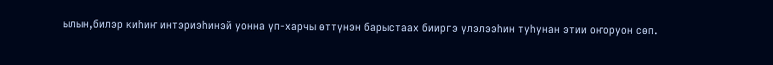ылын,билэр киһиҥ интэриэһинэй уонна үп-харчы өттүнэн барыстаах бииргэ үлэлээһин туһунан этии оҥоруон сөп.